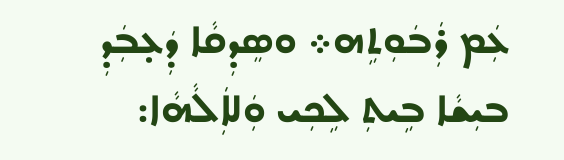ܥܲܡ ܪܲܒܿܘܼܬܹܗ܀ ܘܣܸܕܼܩܵܐ ܕܲܥ̣ܒܲܕܼ ܒܝܼܫܵܐ ܒܹܝܬܼ ܠܹܟܼܝ ܘܲܠܐܲܠܵܗܵܐ: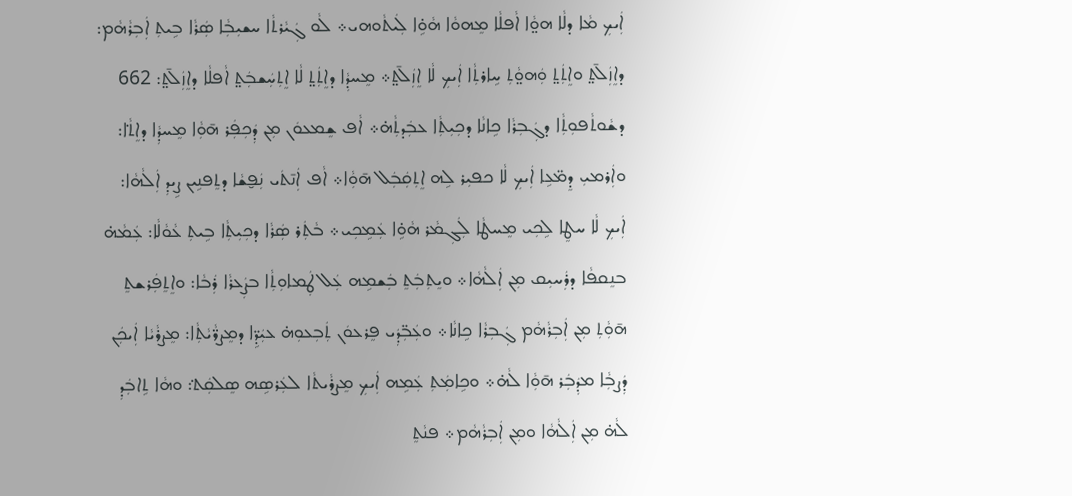ܐܲܝܟܼ ܡܵܐ ܕܠܵܐ ܗܘ̤ܵܐ ܐܵܦܠܵܐ ܡܸܗܘܵܐ ܗܵܘܹ̇ܐ ܠܲܝܬܵܘܗܝ܀ ܠܵܘ ܓܲܝܵܪܬܵܐ ܚܫܝܼܒܼܵܐ ܣܲܪܵܐ ܒܹܝܬܼ ܐܲܒܼܪܵܗܵܡ: ܕܐܸܙܲܠ̄ܬ̤ ܘܐܸܬܲܬ̤ ܘܲܗܘ̤ܵܬܼ ܚܹܐܪܬܼܵܐ ܐܲܝܟܼ ܠܵܐ ܐܸܙܲܠ̄ܬ̤܀ ܡܸܚܕܼܵܐ ܕܐܸܬܲܬ̤ ܠܵܐ ܐܸܬܼܚܲܫܒܲܬ̤ ܐܵܦܠܵܐ ܕܐܸܙܲܠ̄ܬ̤: 662 ܕܫܵܘܬܵܦܘܼܬܼܵܐ ܕܓܲܒܼܪܵܐ ܟܹܐܢܵܐ ܕܟܼܝܼܬܼܵܐ ܥܒܲܕܬܼܵܗ̇܀ ܐܵܦ ܫܸܡܥܘܿܢ ܡܼܢ ܕܲܟܼܦܲܪ ܗ̄ܘܼܵܐ ܡܸܚܕܼܵܐ ܕܐܸܬ݀ܵܐ: ܘܐܲܪܡܝܼ ܕܸܡ̈ܥܹܐ ܐܲܝܟܼ ܠܵܐ ܟܦܝܼܪ ܠܹܗ ܐܸܬܼܩܲܒܲܠ ܗ̄ܘܼܵܐ܀ ܐܵܦ ܐܲܢ̄ܬܿܝ ܢܲܦ̮ܫܵܐ ܕܬܸܦܢܹܝܢ ܨܹܝܕܼ ܐܲܠܵܗܵܐ: ܐܲܝܟܼ ܠܵܐ ܚܛܸܐ ܠܹܟܼܝ ܡܸܚܛܵܐ ܠܲܓܼܡܵܪ ܗܵܘܹ̇ܐ ܥܲܡܹܟܼܝ܀ ܒܵܬܲܪ ܣܲܪܵܐ ܕܟܼܝܼܬܼܵܐ ܒܹܝܬܼ ܥܵܘܵܠܵܐ: ܥܲܡܵܗ̇ ܒܢܸܩܦܵܐ ܕܪܲܚܝܼܩ ܡܼܢ ܐܲܠܵܗܵܐ܀ ܘܝܸܬܼܒܲܬܸ ܒܲܫܡܹܗ ܥܲܠ ܛܲܡܐܘܼܬܼܵܐ ܒܨܲܥܪܵܐ ܪܲܒܵܐ: ܘܐܸܬܸܦܲܪܫܬܸ ܗ̄ܘܼܵܬܼ ܡܼܢ ܐܲܒܼܪܵܗܵܡ ܓܲܒܼܪܵܐ ܟܹܐܢܵܐ܀ ܘܥܲܒܼ̈ܕܲܝ ܦܸܪܥܘܿܢ ܬܲܒܼܥܘܼܗ̇ ܥܝܲܕܹ̈ܐ ܕܡܸܨܪ̈ܵܝܵܬܼܵܐ: ܡܸܨܪܵܝܵܐ ܐܲܝܟܲܢ ܕܲܨܒܼܵܐ ܡܕܲܒܲܪ ܗ̄ܘܼܵܐ ܠܵܗ̇܀ ܘܟܹܐܡܲܬܼ ܥܲܡܹܗ ܐܲܝܟܼ ܡܸܨܪܵܝܬܵܐ ܠܥܲܪܣܹܗ ܣܸܠܩܲܬ݀: ܘܗܵܐ ܬܹܐܒܲܕܼ ܠܵܗ̇ ܡܼܢ ܐܲܠܵܗܵܐ ܘܡܼܢ ܐܲܒܼܪܵܗܵܡ܀ ܦܢܵܬܸ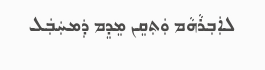ܠܐܲܒܼܪܵܗܵܡ ܘܲܬܼܩܸܢ ܡܸܕܸܡ ܕܲܡܚܲܒܲܠ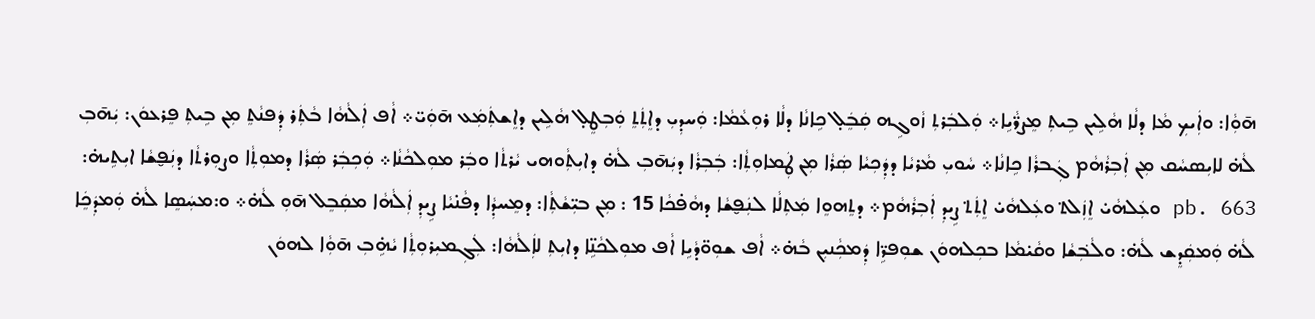ܗ̄ܘܼܵܐ: ܘܐܲܝܟܼ ܡܵܐ ܕܠܵܐ ܗܵܠܹܝܢ ܒܹܝܬܼ ܡܸܨܪ̈ܵܝܹܐ܀ ܘܲܠܒܲܪܬܼ ܙܵܘܓܹܗ ܩܲܒܸܿܠ̣ ܟܹܐܢܵܐ ܕܠܵܐ ܪܘܼܥܵܡܵܐ: ܘܲܚܕܼܝܼ ܕܐܸܬܲܬܸ ܘܲܒܼܛܸܠ̣ ܗܵܠܹܝܢ ܕܐܸܫܬܲܡܲܥ ܗ̄ܘܲܝ̈܀ ܐܵܦ ܐܲܠܵܗܵܐ ܒܵܬܲܪ ܕܲܦܢܵܬܸ ܡܼܢ ܒܹܝܬܼ ܦܸܪܥܘܿܢ: ܝܲܗ̄ܒܼ ܠܵܗ̇ ܠܐܝܼܣܚܵܩ ܡܼܢ ܐܲܒܼܪܵܗܵܡ ܓܲܒܪܵܐ ܟܹܐܢܵܐ܀ ܚܵܘܝܼ ܡܵܪܝܵܐ ܕܕܲܟܼܝܵܐ ܣܲܪܵܐ ܡܼܢ ܛܲܡܐܘܼܬܼܵܐ: ܒܲܒܼܪܵܐ ܕܝܲܗ̄ܒܼ ܠܵܗ̇ ܕܐܝܼܬܼܵܘܗܝ ܝܵܪܬܵܐ ܘܒܲܪ ܡܘܼܠܟܵܢܵܐ܀ ܘܲܟܼܒܲܪ ܣܲܪܵܐ ܕܡܘܼܬܼܵܐ ܘܨܘܼܪܬܵܐ ܕܢܲܦ̮ܫܵܐ ܐܝܼܬܹܝܗ̇: pb. 663 ܘܥܲܠܗܵܝ̇ ܐܸܙܲܠܬ݀ ܘܥܲܠܗܵܝ̇ ܐܸܬܲܬ݀ ܨܹܝܕܼ ܐܲܒܼܪܵܗܵܡ܀ ܕܬܸܗܘܸܐ ܡܲܬܼܠܵܐ ܠܢܲܦ̮ܫܵܐ ܕܗܵܦ̇ܟܵܐ 15 : ܡܼܢ ܒܝܼ̈ܫܵܬܼܵܐ: ܕܡܸܚܕܼܵܐ ܕܦܵܢ̇ܝܵܐ ܨܹܝܕܼ ܐܲܠܵܗܵܐ ܡܩܲܒܸܠ ܗ̄ܘܼ ܠܵܗ̇܀ ܘ:ܡܚܲܣܸܐ ܠܵܗ̇ ܘܲܡܕܲܟܸܿܐ ܠܵܗ̇ ܘܲܡܩܲܕܸܫ ܠܵܗ̇: ܘܠܵܒܼ݁ܫܵܐ ܘܩܵܝ̇ܡܵܐ ܒܟܼܠܗܘܿܢ ܫܘܼܦܪܹ̈ܐ ܕܲܡܟܼܵܢܝܼܢ ܒܵܗ̇܀ ܐܵܦ ܫܘܼܘ̈ܕܵܝܹܐ ܐܵܦ ܡܘܼܠܟܵܢܹ̈ܐ ܕܐܝܼܬܼ ܠܐܲܠܵܗܵܐ: ܠܲܓܼܡܝܼܪܘܼܬܼܵܐ ܝܵܗܹ̇ܒܼ ܗ̄ܘܼܵܐ ܠܗܘܿܢ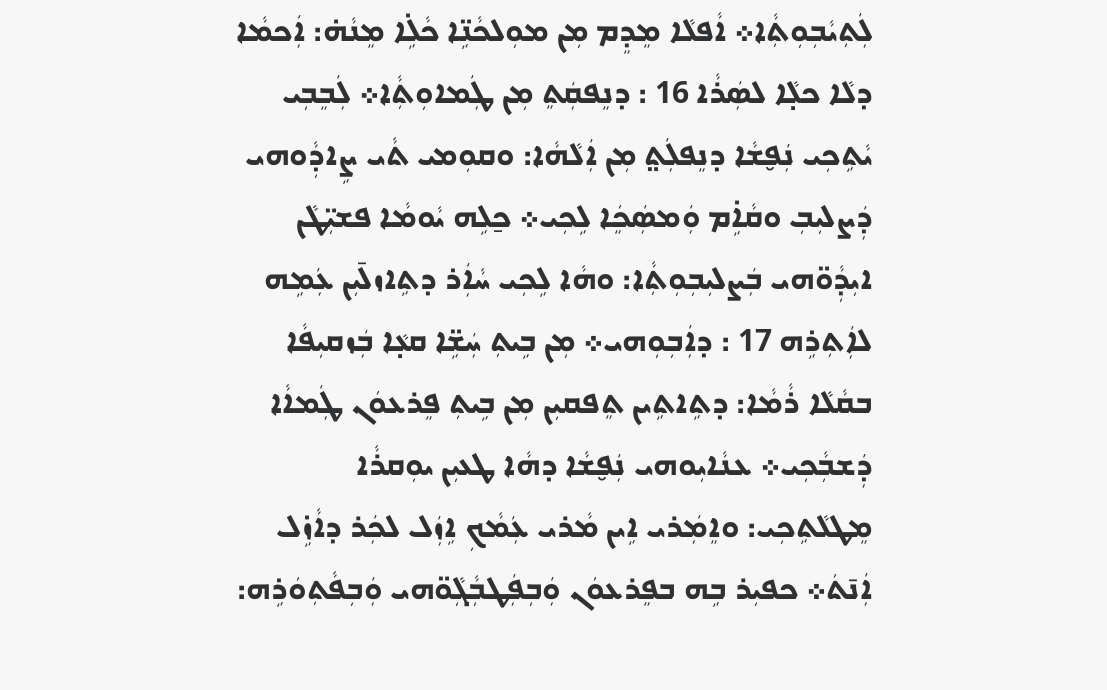ܠܲܬܼܝܵܒܼܘܼܬܼܵܐ܀ ܐܵܦܠܵܐ ܡܸܕܸܡ ܡܼܢ ܡܘܼܠܟܵܢܹ̈ܐ ܟܵܠܹ̇ܐ ܡܸܢܵܗ̇: ܐܲܟܡܵܐ ܕܠܵܐ ܟܠ̣ܵܐ ܠܣܲܪܵܐ 16 : ܕܢܸܦܩܲܬܸ ܡܼܢ ܛܲܡܐܘܼܬܼܵܐ܀ ܠܲܒܸܒܼܝ ܝܵܬܹܟܼܝ ܢܲܦ̮ܫܵܐ ܕܢܸܦܠܲܬ݀ ܡܼܢ ܐܲܠܵܗܵܐ: ܘܩܘܼܡܝ ܬܵܝ ܨܹܐܕܼܵܘܗܝ ܕܲܨܠܝܼܒܼ ܘܩܵܐܹ̇ܡ ܘܲܡܣܲܟܸܿܐ ܠܹܟܼܝ܀ ܟ̱ܠܹܗ ܝܵܘܡܵܐ ܦܫܝܼ̈ܛܵܢ ܐܝܼܕܼܵܘ̈ܗܝ ܒܲܨܠܝܼܒܼܘܼܬܼܵܐ: ܘܗܵܐ ܠܹܟܼܝ ܚܵܐܲܪ ܕܬܹܐܙܠ̄ܝܼܢ ܥܲܡܹܗ ܠܐܲܬܼܪܹܗ 17 : ܕܐܲܒܼܘܼܗܝ܀ ܡܼܢ ܒܹܝܬܼ ܚܲܫܹ̈ܐ ܩܥ̣ܵܐ ܒܲܙܩܝܼܦܵܐ ܒܩܵܠܵܐ ܪܵܡܵܐ: ܕܬܹܐܬܹܝܢ ܬܸܦܩܝܼܢ ܡܼܢ ܒܹܝܬܼ ܦܸܪܥܘܿܢ ܛܲܡܐܵܐ ܕܲܫܒܼܵܟܼܝ܀ ܥܢܵܐܝܼܘܗܝ ܢܲܦ̮ܫܵܐ ܕܗܵܐ ܛܥܝܼܢ ܝܘܼܩܪܵܐ ܡܸܛܠܵܬܹܟܼܝ: ܘܐܸܡܲܪܝ ܐܹܝܢ ܡܵܪܝ ܥܲܡܵܟܼ ܐܹܙܲܠ ܠܟܲܪ ܕܐܵܙܹ̇ܠ ܐܲܢ̄ܬܿ܀ ܟܦܝܼܪ ܒܹܗ ܒܦܸܪܥܘܿܢ ܘܲܒܼܦܲܛܒܼܵܓܼܵܘ̈ܗܝ ܘܲܒܼܦܵܬܼܘܿܪܹܗ: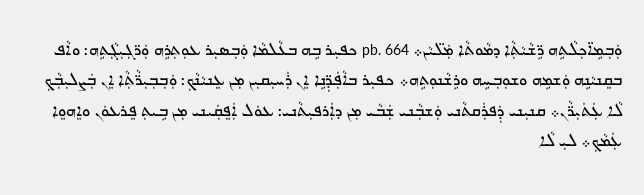ܘܲܒܼܡܹܐ̈ܟܼܠܵܬܹܗ ܪܹ̈ܫܵܝܵܬܼܵܐ ܕܡܵܘܬܵܐ ܡܲܠ̈ܝܵܢ܀ pb. 664 ܟܦܝܼܪ ܒܹܗ ܒܥܵܠܡܵܐ ܘܲܒܼܣܝܼܪ ܥܘܼܬܼܪܹܗ ܘܲܪ̈ܓܼܝܼܓܼܵܬܹܗ: ܘܐܵܦ ܒܩܸܢܝܵܢܹܗ ܘܲܫܡܹܗ ܘܫܘܼܒܼܚܹܗ ܘܪܹܫܵܢܘܼܬܹܗ܀ ܟܦܝܼܪ ܒܐܵܦܲܕܼ̈ܢܹܐ ܐܸܢ ܪܲܚܝܼܩܝܼܢ ܡܼܢ ܥܸܢܝܵܢܵܟܼ: ܘܲܒܼܒܼܝܼܪ̈ܵܬܼܵܐ ܐܸܢ ܒܲܨܠܝܼܒܼܵܟܼ ܠܵܐ ܥܲܬܿܝܼܪ̈ܵܢ܀ ܩܢܝܼܢܝ ܕܲܦܪܲܩܬܵܢܝ ܘܲܫܒܼܵܢܝ ܫܲܒܵܝ ܡܼܢ ܕܐܲܪܦܝܼܬܵܢܝ: ܥܘܿܠ ܐܲܦܸܩܲܝܢܝ ܡܼܢ ܒܹܝܬܼ ܦܸܪܥܘܿܢ ܘܐܸܗܘܸܐ ܥܲܡܵܟܼ܀ ܠܝܼ ܠܵܐ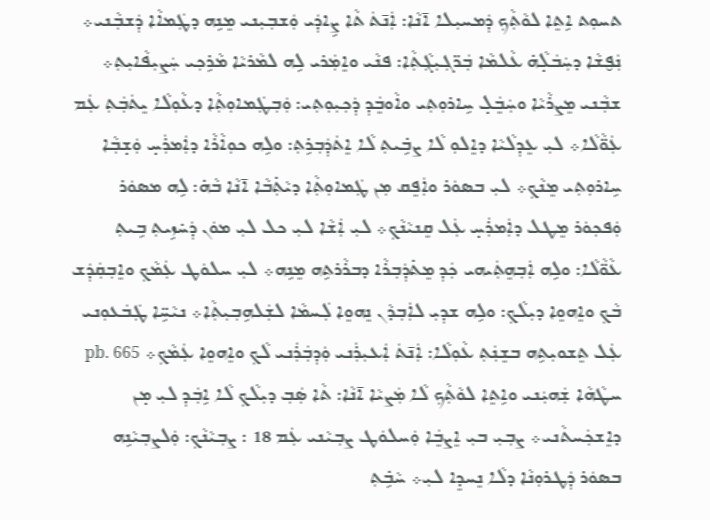ܬܚܘܼܬ ܐܹܬܸܐ ܠܘܵܬܼܵܟܼ ܕܲܡܚܝܼܠܐ ܐ̄ܢܵܐ: ܐܲܢ̄ܬܿ ܬܵܐ ܨܹܐܕܲܝ ܘܲܫܒܼܝܼܢܝ ܡܸܢܹܗ ܕܛܲܡܐܵܐ ܕܲܫܒܼܵܢܝ܀ ܢܲܦ̮ܫܵܐ ܕܚܲܒܿܠ̣ܵܗ̇ ܥܵܠܡܵܐ ܒܲܪ̈ܓܼܝܼܓܼܵܬܼܵܐ: ܦܢܵܝ ܘܐܸܡܲܪܝ ܠܹܗ ܠܡܵܪܝܵܐ ܡܵܪܹܟܼܝ ܚܲܨܝܼܦܵܐܝܼܬܼ܀ ܫܒܼܵܢܝ ܡܸܨܪܵܝܵܐ ܘܚܲܒܸܿܠ̣ ܚܹܐܪܘܼܬܼܝ ܘܐܵܘܒܸܿܕܼ ܕܲܟܼܝܼܘܼܬܼܝ: ܘܲܒܼܛܲܡܐܘܼܬܼܵܐ ܕܥܵܘܼܠܵܐ ܝܸܬܿܒܲܬܼ ܥܲܡ ܥܲܘ̈ܵܠܵܐ܀ ܠܝܼ ܥܸܕܼܠܵܝܵܐ ܕܐܸܠܘܼ ܠܵܐ ܨܒܹ̇ܝܬܼ ܠܵܐ ܐܸܬܿܕܲܒܼܪܹܬܼ: ܘܠܹܗ ܟܘܼܐܵܪܵܐ ܕܐܲܡܪܲܚ̣ ܘܲܫ̣ܒܼܵܐ ܚܹܐܪܘܼܬܼܝ ܡܸܢܵܟܼ܀ ܠܝܼ ܒܣܘܿܪ ܘܐܲܦܸܩ ܡܼܢ ܛܲܡܐܘܼܬܼܵܐ ܕܝܵܬܼ݁ܒܵܐ ܐ̄ܢܵܐ ܒܵܗ̇: ܠܹܗ ܡܣܘܿܪ ܘܲܦܟܼܘܿܪ ܡܸܛܠ ܕܐܲܡܪܲܚ̣ ܥܲܠ ܩܸܢܝܵܢܵܟܼ܀ ܠܝܼ ܐܲܫܵܐ ܠܝܼ ܟܠ ܠܝܼ ܡܘܿܢ ܕܲܚ̇ܙܹܝܬܼ ܒܹܝܬܼ ܥܵܘ̈ܵܠܵܐ: ܘܠܹܗ ܐܲܒܼܗܸܬܲܝܗܝ ܟܲܕܼ ܡܸܬ݁ܕܲܒܼܪܵܐ ܕܒܪܵܪܬܹܗ ܡܸܢܹܗ܀ ܠܝܼ ܚܠܘܿܛ ܥܲܡܵܟܼ ܘܐܸܒܼܩܲܕܲܫ ܒܵܟܼ ܘܐܸܗܘܸܐ ܕܝܼܠܵܟܼ: ܘܠܹܗ ܫܕܼܝܼ ܠܐܲܒܼܕܵܢ ܢܸܗܘܸܐ ܠܲܚܡܵܐ ܠܫܲܠܗܹܒܼܝܼܬܼܵܐ܀ ܢܝܵܚܹ̈ܐ ܛܲܒܿܥܘܼܢܝ ܥܲܠ ܬܸܫܘܝܼܬܹܗ ܒܫܸܢܲܬܼ ܥܵܘܼܠܵܐ: ܐܲܢ̄ܬܿ ܐܲܥܝܼܪܲܢܝ ܘܲܕܼܒܲܪܲܢܝ ܠܵܟܼ ܘܐܸܗܘܸܐ ܥܲܡܵܟܼ܀ pb. 665 ܚܛܵܗܵܐ ܫܲܗܝܲܢܝ ܘܐܹܬܸܐ ܠܘܵܬܼܵܟܼ ܠܵܐ ܡܲܨܝܵܐ ܐ̄ܢܵܐ: ܬܵܐ ܣܲܒܼ ܕܝܼܠܵܟܼ ܠܵܐ ܐܹܒܲܕܼ ܠܝܼ ܡ̣ܢ ܕܐܸܫܟܲܚܬܵܢܝ܀ ܨܒܼܝܼ ܒܝܼ ܐܸܨܒܸܿܐ ܘܲܚܠܘܿܛ ܨܒܼܝܵܢܝ ܥܲܡ 18 : ܨܒܼܝܵܢܵܟܼ: ܘܲܠܨܒܼܝܵܢܹܗ ܒܣܘܿܪ ܕܲܛܪܘܼܢܵܐ ܕܠܵܐ ܢܸܚܕܸܐ ܠܝܼ܀ ܚܵܒܹ̇ܬܼ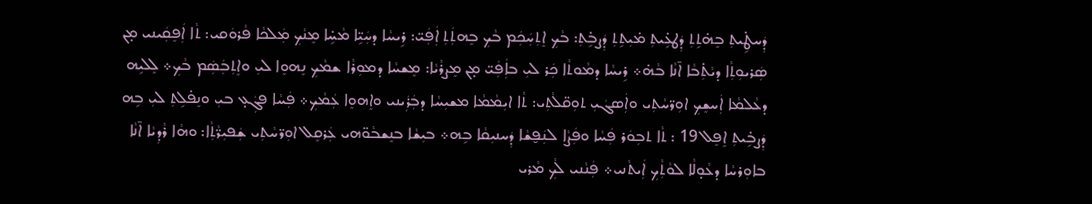ܕܲܚܛܹ̇ܝܬܼ ܒܸܗ̇ܬܹܬܼ ܕܲܛܥܹ̇ܝܬܼ ܡ̇ܝܼܬܹܬܼ ܕܲܨܒܹ̇ܬܼ: ܒܵܟܼ ܐܸܬܼܚܲܟܲܡ ܒܵܟܼ ܒܸܗܬܲܬܼ ܐܲܦܲܝ̈: ܪܹܝܚܵܐ ܕܚܲܝܹ̈ܐ ܡܵܚܹ̇ܐ ܡܸܢܵܟܼ ܡܲܠܟܵܐ ܦܵܪܘܿܩܝ: ܬܵܐ ܐܲܦܸܩܲܝܢܝ ܡ̣ܢ ܣܲܪܝܘܼܬܼܵܐ ܕܝܵܬܼ̇ܒܵܐ ܐ̄ܢܵܐ ܒܵܗ̇܀ ܪܹܝܚܵܐ ܕܡܵܘܬܵܐ ܟܲܪ ܠܝܼ ܒܐܲܦܲܝ̈ ܡ̣ܢ ܡܸܨܪܵܝܵܐ: ܡܸܫܚܵܐ ܕܡܘܼܪܵܐ ܫܡܵܟܼ ܢܸܗܘܸܐ ܠܝܼ ܘܐܸܬܼܒܲܣܲܡ ܒܵܟܼ܀ ܠܸܠܝܹܗ ܕܥܵܠܡܵܐ ܐܲܚܫܸܟܼ ܐܘܼܪ̈ܚܵܬܼܝ ܘܐܲܣܓܿܝܼ ܬܘܼܩ̈ܠܵܬܼܝ: ܬܵܐ ܐܝܼܡܵܡܵܐ ܡܫܝܼܚܵܐ ܕܒܲܪܲܝܢܝ ܘܐܸܗܘܸܐ ܥܲܡܵܟܼ܀ ܦܲܚܵܐ ܦܓܲܥ̣ ܒܝܼ ܘܢܸܦ̇ܠܹܬܼ ܠܝܼ ܒܹܗ ܕܲܨܒܹ̇ܝܬܼ ܐܸܦܸܠ 19 : ܬܵܐ ܬܒܼܘܿܪ ܦܲܚܵܐ ܘܦܲܨܵܐ ܠܢܲܦ̮ܫܵܐ ܕܲܚܢܝܼܩܵܐ ܒܹܗ܀ ܒܝܼܫܵܐ ܒܢܸܫܒܵܘ̈ܗܝ ܥܲܪܩܸܠ ܐܘܼܪ̈ܚܵܬܼܝ ܫܲܦܝܼܪ̈ܵܬܼܵܐ: ܘܗܵܐ ܪܵܕܼܝܵܐ ܐ̄ܢܵܐ ܒܐܘܼܪܚܵܐ ܕܥܵܘ̣ܠܵܐ ܠܘܵܬܼܵܟܼ ܐܲܝܬܵܢܝ܀ ܦܲܢܵܢܝ ܠܵܟܼ ܡܵܪܝ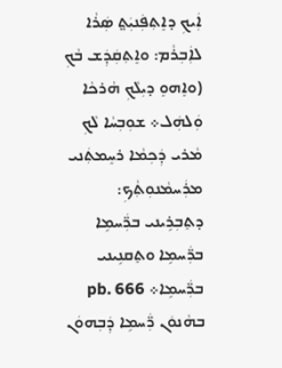ܐܲܝܟܼ ܕܐܸܬܼܦܲܢܝܲܬ݀ ܣܲܪܵܐ ܠܐܲܒܼܪܵܡ: ܘܐܸܬܼܩܲܕܲܫ ܒܵܟܼ (ܘܐܸܗܘܸ ܕܝܼܠܵܟܼ ܗܵܪܟܵܐ ܘܲܠܗܲܠ܀ ܫܘܼܒܼܚܵܐ ܠܵܟܼ ܡܵܪܝ ܕܲܟܼܡܵܐ ܪܚܸܡܬܲܢܝ ܡܪܲܚܡܵܢܘܼܬܼܵܟܼ: ܕܬܸܒܼܪܹܝܢܝ ܒܪ̈ܲܚܡܹܐ ܒܪ̈ܲܚܡܹܐ ܘܬܸܩܢܹܝܢܝ ܒܪ̈ܲܚܡܹܐ܀ pb. 666 ܒܗܵܢܘܿܢ ܪ̈ܲܚܡܹܐ ܕܲܒܼܗܘܿܢ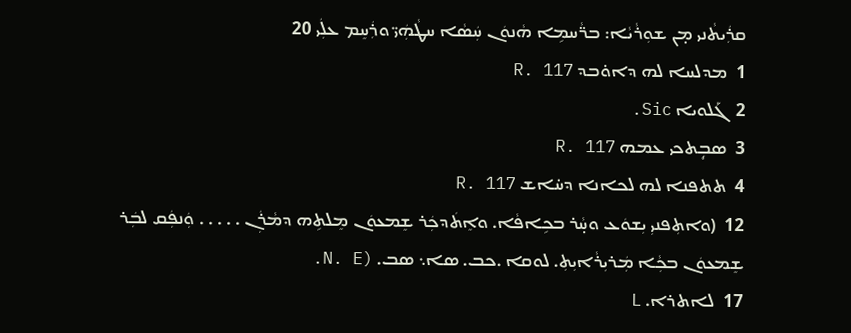ܩܪܲܝܬܵܢܝ ܡ̣ܢ ܫܘܼܪܵܝܵܐ: ܒܪ̈ܵܚܡܹܐ ܗܵܢܘܿܢ ܚܲܣܵܐ ܚܛܵܗܲܝ̈ ܘܪܲܚܸܡ ܥܠܲܝ 20
1  ܡܕܠܚܐ ܠܗ ܕܐܘ̇ܒܕ R. 117
2  ܓܰܠܘܝܐ Sic.
3  ܣܒܴܬܟܝ ܥܡܗ R. 117
4  ܬܬܦܢܐ ܠܗ ܠܟܐܢܐ ܕܚ̇ܐܫ R. 117
12  (ܘܐܬܼܦܢܝܼ ܝܼܫܘܿܥ ܘܚ̣ܵܪ ܒܟܹܐܦܵܐ. ܘܐܸܬܿܕܟܲܪ ܫܸܡܥܘܿܢ ܡܸܠܬܹܗ ܕܡܵܪܲܢ . . . . . ܘܲܢܦܲܩ ܠܒܲܪ ܫܸܡܥܘܿܢ ܒܟܼܵܐ ܡܲܪܝܼܪܵܐܝܼܬܼ. ܠܘܩܐ .ܟܒ. ܣܐ܆ ܣܒ. (N. E.
17  ܠܐܬܪܐ. L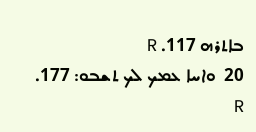ܒܐܬܪܗ 117. R
20  ܘܐܚܐ ܥܡܟ ܠܟ ܬܫܒܘ: 177. R